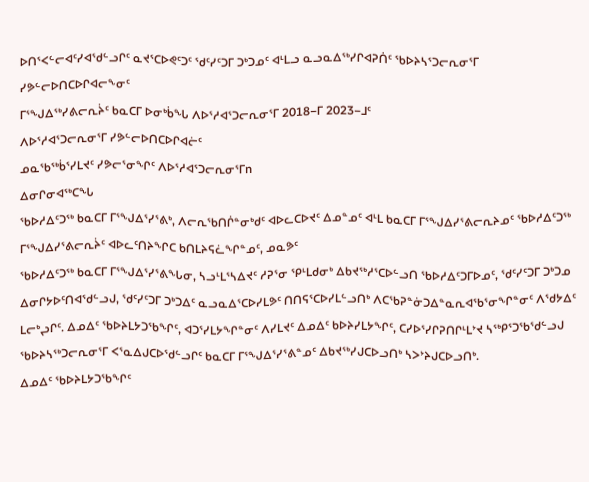ᐅᑎᕐᐸᓪᓕᐊᑦᓯᐊᖁᓪᓗᒋᑦ ᓇᔪᕐᑕᐅᕙᑦᑐᑦ ᖁᑦᓯᑦᑐᒥ ᑐᒃᑐᓄᑦ ᐊᒻᒪᓗ ᓇᓗᓇᐃᖅᓯᒋᐊᕈᑏᑦ ᖃᐅᔨᓴᕐᑐᓕᕆᓂᕐᒥ ᓯᕗᓪᓕᐅᑎᑕᐅᒋᐊᓕᖕᓂᑦ
ᒥᕐᖑᐃᖅᓯᕕᓕᕆᔩᑦ ᑲᓇᑕᒥ ᐅᓂᒃᑳᖓ ᐱᐅᕐᓱᐊᕐᑐᓕᕆᓂᕐᒥ 2018−ᒥ 2023−ᒧᑦ
ᐱᐅᕐᓱᐊᕐᑐᓕᕆᓂᕐᒥ ᓯᕗᓪᓕᐅᑎᑕᐅᒋᐊᓖᑦ
ᓄᓇᖃᖅᑳᕐᓯᒪᔪᑦ ᓯᕗᓕᕐᓂᖏᑦ ᐱᐅᕐᓱᐊᕐᑐᓕᕆᓂᕐᒥn
ᐃᓂᒋᓂᐊᖅᑕᖓ
ᖃᐅᓱᐃᑦᑐᖅ ᑲᓇᑕᒥ ᒥᕐᖑᐃᕐᓯᕐᕕᒃ, ᐱᓕᕆᖃᑎᒌᓐᓂᒃᑯᑦ ᐊᐅᓚᑕᐅᔪᑦ ᐃᓄᓐᓄᑦ ᐊᒻᒪ ᑲᓇᑕᒥ ᒥᕐᖑᐃᓯᕐᕕᓕᕆᔨᓄᑦ ᖃᐅᓱᐃᑦᑐᖅ ᒥᕐᖑᐃᓯᕐᕕᓕᕆᔩᑦ ᐊᐅᓚᑦᑎᔨᖏᑕ ᑲᑎᒪᔨᕋᓛᖏᓐᓄᑦ, ᓄᓇᕗᑦ
ᖃᐅᓱᐃᑦᑐᖅ ᑲᓇᑕᒥ ᒥᕐᖑᐃᕐᓯᕐᕕᖓᓂ, ᓴᓗᒻᒪᕐᓴᐃᔪᑦ ᓱᕈᕐᓂ ᕿᒻᒪᑯᓂᒃ ᐃᑲᔪᖅᓱᕐᑕᐅᓪᓗᑎ ᖃᐅᓱᐃᑦᑐᒥᐅᓄᑦ, ᖁᑦᓯᑦᑐᒥ ᑐᒃᑐᓄ ᐃᓂᒋᔭᐅᑦᑎᐊᖁᓪᓗᒍ, ᖁᑦᓯᑦᑐᒥ ᑐᒃᑐᐃᑦ ᓇᓗᓇᐃᕐᑕᐅᓯᒪᕗᑦ ᑎᑎᕋᕐᑕᐅᓯᒪᓪᓗᑎᒃ ᐱᑕᖃᕈᓐᓃᑐᐃᓐᓇᕆᐊᖃᕐᓂᖏᓐᓂᑦ ᐱᖁᔭᐃᑦ ᒪᓕᒃᖢᒋᑦ. ᐃᓄᐃᑦ ᖃᐅᔨᒪᔭᑐᖃᖏᑦ, ᐊᑐᕐᓯᒪᔭᖏᓐᓂᑦ ᐱᓯᒪᔪᑦ ᐃᓄᐃᑦ ᑲᐅᔨᓯᒪᔭᖏᑦ, ᑕᓯᐅᕐᓯᒋᕈᑎᒋᒻᒪᔾᔪ ᓴᖅᑭᕐᑐᖃᖁᓪᓗᒍ ᖃᐅᔨᓴᖅᑐᓕᕆᓂᕐᒥ ᐸᕐᓇᐃᒍᑕᐅᖁᓪᓗᒋᑦ ᑲᓇᑕᒥ ᒥᕐᖑᐃᕐᓯᕐᕕᓐᓄᑦ ᐃᑲᔪᖅᓯᒍᑕᐅᓗᑎᒃ ᓴᐳᔾᔨᒍᑕᐅᓗᑎᒃ.
ᐃᓄᐃᑦ ᖃᐅᔨᒪᔭᑐᖃᖏᑦ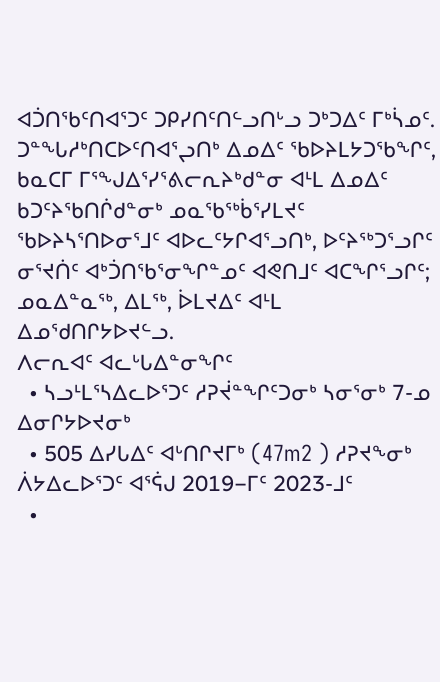ᐊᑑᑎᖃᑦᑎᐊᕐᑐᑦ ᑐᑭᓯᑎᑦᑎᓪᓗᑎᒡᓗ ᑐᒃᑐᐃᑦ ᒥᒃᓵᓄᑦ. ᑐᓐᖓᓱᒃᑎᑕᐅᑦᑎᐊᕐᖢᑎᒃ ᐃᓄᐃᑦ ᖃᐅᔨᒪᔭᑐᖃᖏᑦ, ᑲᓇᑕᒥ ᒥᕐᖑᐃᕐᓯᕐᕕᓕᕆᔨᒃᑯᓐᓂ ᐊᒻᒪ ᐃᓄᐃᑦ ᑲᑐᑦᔨᖃᑎᒌᑯᓐᓂᒃ ᓄᓇᖃᖅᑳᕐᓯᒪᔪᑦ ᖃᐅᔨᓴᕐᑎᐅᓂᕐᒧᑦ ᐊᐅᓚᑦᔭᒋᐊᕐᓗᑎᒃ, ᐅᑦᔨᖅᑐᕐᓗᒋᑦ ᓂᕐᔪᑏᑦ ᐊᒃᑑᑎᖃᕐᓂᖏᓐᓄᑦ ᐊᕙᑎᒧᑦ ᐊᑕᖏᕐᓗᒋᑦ; ᓄᓇᐃᓐᓇᖅ, ᐃᒪᖅ, ᐆᒪᔪᐃᑦ ᐊᒻᒪ ᐃᓄᖁᑎᒋᔭᐅᔪᓪᓗ.
ᐱᓕᕆᐊᑦ ᐊᓚᒡᒐᐃᓐᓂᖏᑦ
  • ᓴᓗᒻᒪᕐᓴᐃᓚᐅᕐᑐᑦ ᓱᕈᔫᓐᖏᑦᑐᓂᒃ ᓴᓂᕐᓂᒃ 7-ᓄ ᐃᓂᒋᔭᐅᔪᓂᒃ
  • 505 ᐃᓯᒐᐃᑦ ᐊᒡᑎᒋᔪᒥᒃ (47m2 ) ᓱᕈᔪᖕᓂᒃ ᐲᔭᐃᓚᐅᕐᑐᑦ ᐊᕐᕌᒍ 2019−ᒥᑦ 2023-ᒧᑦ
  •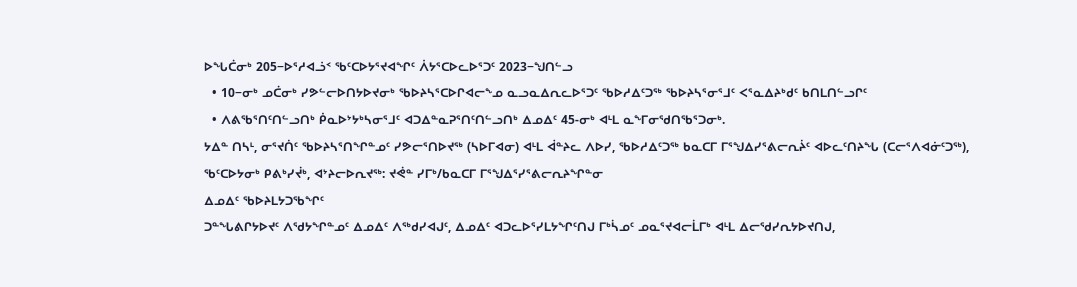ᐅᖓᑖᓂᒃ 205−ᐅᕐᓱᐊᓘᑉ ᖃᑦᑕᐅᔭᕐᔪᐊᖏᑦ ᐲᔭᕐᑕᐅᓚᐅᕐᑐᑦ 2023−ᖑᑎᓪᓗ
  • 10−ᓂᒃ ᓄᑖᓂᒃ ᓯᕗᓪᓕᐅᑎᔭᐅᔪᓂᒃ ᖃᐅᔨᓴᕐᑕᐅᒋᐊᓕᖕᓄ ᓇᓗᓇᐃᕆᓚᐅᕐᑐᑦ ᖃᐅᓱᐃᑦᑐᖅ ᖃᐅᔨᓴᕐᓂᕐᒧᑦ ᐸᕐᓇᐃᔨᒃᑯᑦ ᑲᑎᒪᑎᓪᓗᒋᑦ
  • ᐱᕕᖃᕐᑎᑦᑎᓪᓗᑎᒃ ᑮᓇᐅᔾᔭᒃᓴᓂᕐᒧᑦ ᐊᑐᐃᓐᓇᕈᕐᑎᑦᑎᓪᓗᑎᒃ ᐃᓄᐃᑦ 45-ᓂᒃ ᐊᒻᒪ ᓇᖕᒥᓂᖁᑎᖃᕐᑐᓂᒃ.
ᔭᐃᓐ ᑎᓴᒻ, ᓂᕐᔪᑏᑦ ᖃᐅᔨᓴᕐᑎᖏᓐᓄᑦ ᓯᕗᓕᕐᑎᐅᔪᖅ (ᓴᐅᒥᐊᓂ) ᐊᒻᒪ ᐋᓐᔨᓚ ᐱᐅᓯ, ᖃᐅᓱᐃᑦᑐᖅ ᑲᓇᑕᒥ ᒥᕐᖑᐃᓯᕐᕕᓕᕆᔩᑦ ᐊᐅᓚᑦᑎᔨᖓ (ᑕᓕᕐᐱᐊᓃᑦᑐᖅ), ᖃᑦᑕᐅᔭᓂᒃ ᑭᕕᒃᓯᔫᒃ, ᐊᔾᔨᓕᐅᕆᔪᖅ: ᔪᕚᓐ ᓯᒥᒃ/ᑲᓇᑕᒥ ᒥᕐᖑᐃᕐᓯᕐᕕᓕᕆᔨᖏᓐᓂ
ᐃᓄᐃᑦ ᖃᐅᔨᒪᔭᑐᖃᖏᑦ
ᑐᓐᖓᕕᒋᔭᐅᔪᑦ ᐱᖁᔭᖏᓐᓄᑦ ᐃᓄᐃᑦ ᐱᖅᑯᓯᐊᒍᑦ, ᐃᓄᐃᑦ ᐊᑐᓚᐅᕐᓯᒪᔭᖏᑦᑎᒍ ᒥᒃᓵᓄᑦ ᓄᓇᕐᔪᐊᓕᒫᒥᒃ ᐊᒻᒪ ᐃᓕᖁᓯᕆᔭᐅᔪᑎᒍ,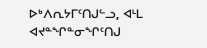ᐅᒃᐱᕆᔭᒥᑦᑎᒍᓪᓗ, ᐊᒻᒪ ᐊᔪᓐᖏᓐᓂᖏᑦᑎᒍ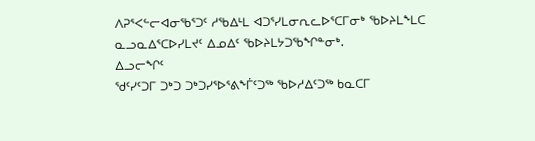ᐱᕈᕐᐸᓪᓕᐊᓂᖃᕐᑐᑦ ᓱᖃᐃᒻᒪ ᐊᑐᕐᓯᒪᓂᕆᓚᐅᕐᑕᒥᓂᒃ ᖃᐅᔨᒪᖕᒪᑕ ᓇᓗᓇᐃᕐᑕᐅᓯᒪᔪᑦ ᐃᓄᐃᑦ ᖃᐅᔨᒪᔭᑐᖃᖏᓐᓂᒃ.
ᐃᓗᓕᖏᑦ
ᖁᑦᓯᑦᑐᒥ ᑐᒃᑐ ᑐᒃᑐᓯᕐᐅᕐᕕᖕᒦᑦᑐᖅ ᖃᐅᓱᐃᑦᑐᖅ ᑲᓇᑕᒥ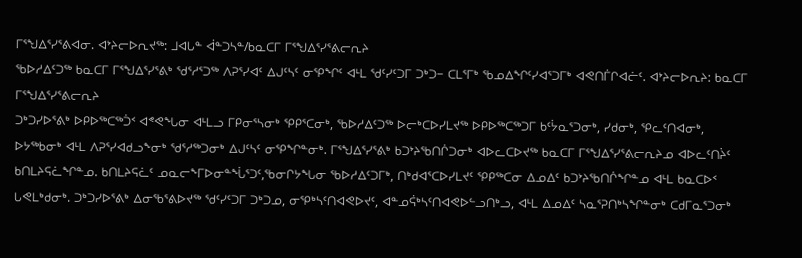ᒥᕐᖑᐃᕐᓯᕐᕕᐊᓂ. ᐊᔾᔨᓕᐅᕆᔪᖅ: ᒧᐊᒐᓐ ᐋᓐᑐᓴᓐ/ᑲᓇᑕᒥ ᒥᕐᖑᐃᕐᓯᕐᕕᓕᕆᔨ
ᖃᐅᓱᐃᑦᑐᖅ ᑲᓇᑕᒥ ᒥᕐᖑᐃᕐᓯᕐᕕᒃ ᖁᕐᓱᕐᑐᖅ ᐱᕈᕐᓯᐊᑦ ᐃᒍᑦᓴᑦ ᓂᕿᖏᑦ ᐊᒻᒪ ᖁᑦᓯᑦᑐᒥ ᑐᒃᑐ− ᑕᒪᕐᒥᒃ ᖃᓄᐃᖏᑦᓯᐊᕐᑐᒥᒃ ᐊᕙᑎᒦᒋᐊᓖᑦ. ᐊᔾᔨᓕᐅᕆᔨ: ᑲᓇᑕᒥ ᒥᕐᖑᐃᕐᓯᕐᕕᓕᕆᔨ
ᑐᒃᑐᓯᐅᕐᕕᒃ ᐅᑭᐅᖅᑕᖅᑑᑉ ᐊᕝᕙᖓᓂ ᐊᒻᒪᓗ ᒥᑭᓂᕐᓴᓂᒃ ᕿᑭᕐᑕᓂᒃ, ᖃᐅᓱᐃᑦᑐᖅ ᐅᓕᒃᑕᐅᓯᒪᔪᖅ ᐅᑭᐅᖅᑕᖅᑐᒥ ᑲᑦᔮᓇᕐᑐᓂᒃ, ᓯᑯᓂᒃ, ᕿᓚᑦᑎᐊᓂᒃ, ᐅᔭᖅᑲᓂᒃ ᐊᒻᒪ ᐱᕈᕐᓯᐊᑯᓗᖕᓂᒃ ᖁᕐᓱᖅᑐᓂᒃ ᐃᒍᑦᓴᑦ ᓂᕿᖏᓐᓂᒃ. ᒥᕐᖑᐃᕐᓯᕐᕕᒃ ᑲᑐᔾᔨᖃᑎᒌᑐᓂᒃ ᐊᐅᓚᑕᐅᔪᖅ ᑲᓇᑕᒥ ᒥᕐᖑᐃᕐᓯᕐᕕᓕᕆᔨᓄ ᐊᐅᓚᑦᑎᔩᑦ ᑲᑎᒪᔨᕋᓛᖏᓐᓄ. ᑲᑎᒪᔨᕋᓛᑦ ᓄᓇᓕᖕᒥᐅᓂᓐᖔᕐᑐᑦ,ᖃᓂᒋᔭᖓᓂ ᖃᐅᓱᐃᑦᑐᒥᒃ, ᑎᒃᑯᐊᕐᑕᐅᓯᒪᔪᑦ ᕿᑭᖅᑕᓂ ᐃᓄᐃᑦ ᑲᑐᔾᔨᖃᑎᒌᖏᓐᓄ ᐊᒻᒪ ᑲᓇᑕᐅᑉ ᒐᕙᒪᒃᑯᓂᒃ. ᑐᒃᑐᓯᐅᕐᕕᒃ ᐃᓂᖃᕐᕕᐅᔪᖅ ᖁᑦᓯᑦᑐᒥ ᑐᒃᑐᓄ, ᓂᕿᒃᓴᑦᑎᐊᕙᐅᔪᑦ, ᐊᓐᓄᕌᒃᓴᑦᑎᐊᕙᐅᓪᓗᑎᒃᓗ, ᐊᒻᒪ ᐃᓄᐃᑦ ᓴᓇᕐᕈᑎᒃᓴᖏᓐᓂᒃ ᑕᑯᒥᓇᕐᑐᓂᒃ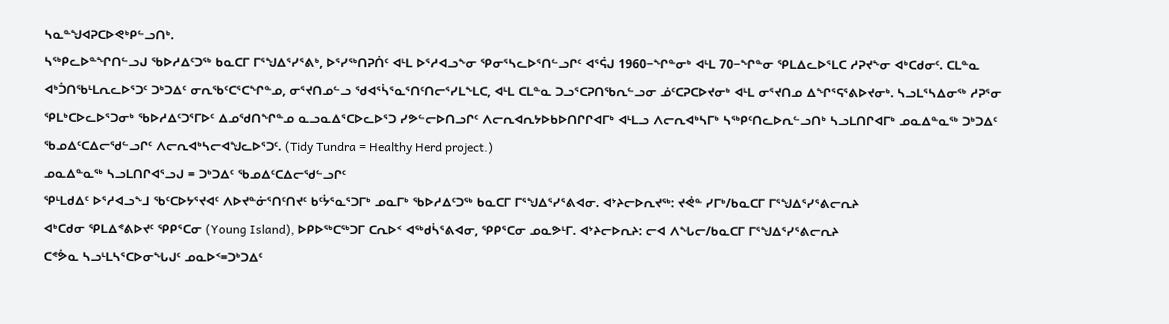ᓴᓇᓐᖑᐊᕈᑕᐅᕙᒃᑭᓪᓗᑎᒃ.
ᓴᖅᑭᓚᐅᓐᖏᑎᓪᓗᒍ ᖃᐅᓱᐃᑦᑐᖅ ᑲᓇᑕᒥ ᒥᕐᖑᐃᕐᓯᕐᕕᒃ, ᐅᕐᓯᖅᑎᕈᑏᑦ ᐊᒻᒪ ᐅᕐᓱᐊᓗᖕᓂ ᕿᓂᕐᓴᓚᐅᕐᑎᓪᓗᒋᑦ ᐊᕐᕌᒍ 1960−ᖏᓐᓂᒃ ᐊᒻᒪ 70−ᖏᓐᓂ ᕿᒪᐃᓚᐅᕐᒪᑕ ᓱᕈᔪᖕᓂ ᐊᒃᑕᑯᓂᑦ. ᑕᒪᓐᓇ ᐊᒃᑑᑎᖃᒻᒪᕆᓚᐅᕐᑐᑦ ᑐᒃᑐᐃᑦ ᓂᕆᖃᑦᑕᕐᑕᖏᓐᓄ, ᓂᕐᔪᑎᓄᓪᓗ ᖁᐊᕐᓵᕐᓇᕐᑎᑦᑎᓕᕐᓯᒪᖕᒪᑕ, ᐊᒻᒪ ᑕᒪᓐᓇ ᑐᓗᕐᑕᕈᑎᖃᕆᓪᓗᓂ ᓅᑦᑕᕈᑕᐅᔪᓂᒃ ᐊᒻᒪ ᓂᕐᔪᑎᓄ ᐃᖏᕐᕋᕐᕕᐅᔪᓂᒃ. ᓴᓗᒪᕐᓴᐃᓂᖅ ᓱᕈᕐᓂ ᕿᒪᒃᑕᐅᓚᐅᕐᑐᓂᒃ ᖃᐅᓱᐃᑦᑐᕐᒥᐅᑦ ᐃᓄᖁᑎᖏᓐᓄ ᓇᓗᓇᐃᕐᑕᐅᓚᐅᕐᑐ ᓯᕗᓪᓕᐅᑎᓗᒋᑦ ᐱᓕᕆᐊᕆᔭᐅᑲᐅᑎᒋᒋᐊᒥᒃ ᐊᒻᒪᓗ ᐱᓕᕆᐊᒃᓴᒥᒃ ᓴᖅᑭᑦᑎᓚᐅᕆᓪᓗᑎᒃ ᓴᓗᒪᑎᒋᐊᒥᒃ ᓄᓇᐃᓐᓇᖅ ᑐᒃᑐᐃᑦ ᖃᓄᐃᑦᑕᐃᓕᖁᓪᓗᒋᑦ ᐱᓕᕆᐊᒃᓴᓕᐊᖑᓚᐅᕐᑐᑦ. (Tidy Tundra = Healthy Herd project.)
ᓄᓇᐃᓐᓇᖅ ᓴᓗᒪᑎᒋᐊᕐᓗᒍ = ᑐᒃᑐᐃᑦ ᖃᓄᐃᑦᑕᐃᓕᖁᓪᓗᒋᑦ
ᕿᒻᒪᑯᐃᑦ ᐅᕐᓱᐊᓗᖕᒧ ᖃᑦᑕᐅᔭᕐᔪᐊᑦ ᐱᐅᔪᓐᓃᕐᑎᑦᑎᔪᑦ ᑲᑦᔮᕐᓇᕐᑐᒥᒃ ᓄᓇᒥᒃ ᖃᐅᓱᐃᑦᑐᖅ ᑲᓇᑕᒥ ᒥᕐᖑᐃᕐᓯᕐᕕᐊᓂ. ᐊᔾᔨᓕᐅᕆᔪᖅ: ᔪᕚᓐ ᓯᒥᒃ/ᑲᓇᑕᒥ ᒥᕐᖑᐃᕐᓯᕐᕕᓕᕆᔨ
ᐊᒃᑕᑯᓂ ᕿᒪᐃᕝᕕᐅᔪᑦ ᕿᑭᕐᑕᓂ (Young Island), ᐅᑭᐅᖅᑕᖅᑐᒥ ᑕᕆᐅᑉ ᐊᖅᑯᓵᕐᕕᐊᓂ, ᕿᑭᕐᑕᓂ ᓄᓇᕗᒻᒥ. ᐊᔾᔨᓕᐅᕆᔨ: ᓕᐊ ᐱᖓᓕ/ᑲᓇᑕᒥ ᒥᕐᖑᐃᕐᓯᕐᕕᓕᕆᔨ
ᑕᕝᕘᓇ ᓴᓗᒻᒪᓴᕐᑕᐅᓂᖓᒍᑦ ᓄᓇᐅᑉ=ᑐᒃᑐᐃᑦ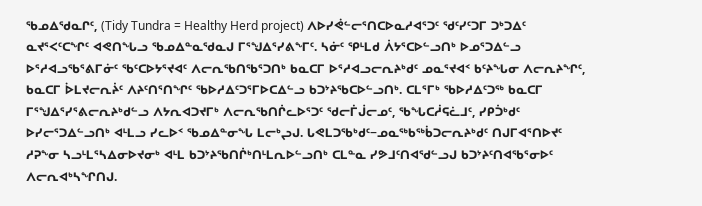ᖃᓄᐃᖁᓇᒋᑦ, (Tidy Tundra = Healthy Herd project) ᐱᐅᓯᕚᓪᓕᕐᑎᑕᐅᓇᓱᐊᕐᑐᑦ ᖁᑦᓯᑦᑐᒥ ᑐᒃᑐᐃᑦ ᓇᔪᕐᐸᑦᑕᖏᑦ ᐊᕙᑎᖓᓗ ᖃᓄᐃᓐᓇᖁᓇᒍ ᒥᕐᖑᐃᕐᓯᕕᖕᒥᑦ. ᓴᓃᑦ ᕿᒻᒪᑯ ᐲᔭᕐᑕᐅᓪᓗᑎᒃ ᐅᓄᕐᑐᐃᓪᓗ ᐅᕐᓱᐊᓗᖃᕐᕕᒥᓃᑦ ᖃᑦᑕᐅᔭᕐᔪᐊᑦ ᐱᓕᕆᖃᑎᖃᕐᑐᑎᒃ ᑲᓇᑕᒥ ᐅᕐᓱᐊᓗᓕᕆᔨᒃᑯᑦ ᓄᓇᕐᔪᐊᑉ ᑲᑦᔨᖓᓂ ᐱᓕᕆᔨᖏᑦ, ᑲᓇᑕᒥ ᐆᒪᔪᓕᕆᔩᑦ ᐱᔨᑦᑎᕐᑎᖏᑦ ᖃᐅᓱᐃᑦᑐᕐᒥᐅᑕᐃᓪᓗ ᑲᑐᔾᔨᖃᑕᐅᓪᓗᑎᒃ. ᑕᒪᕐᒥᒃ ᖃᐅᓱᐃᑦᑐᖅ ᑲᓇᑕᒥ ᒥᕐᖑᐃᕐᓯᕐᕕᓕᕆᔨᒃᑯᓪᓗ ᐱᔭᕆᐊᑐᔪᒥᒃ ᐱᓕᕆᖃᑎᒌᓚᐅᕐᑐᑦ ᖁᓕᒦᒎᓕᓄᑦ, ᖃᖓᑕᓲᕋᓛᒧᑦ, ᓯᑭᑑᒃᑯᑦ ᐅᓯᓕᕐᑐᐃᓪᓗᑎᒃ ᐊᒻᒪᓗ ᓯᓚᐅᑉ ᖃᓄᐃᓐᓂᖓ ᒪᓕᒃᖢᒍ. ᒐᕙᒪᑐᖃᒃᑯᑦ−ᓄᓇᖅᑲᖅᑳᑐᓕᕆᔨᒃᑯᑦ ᑎᒍᒥᐊᕐᑎᐅᔪᑦ ᓱᕈᖕᓂ ᓴᓗᒻᒪᕐᓴᐃᓂᐅᔪᓂᒃ ᐊᒻᒪ ᑲᑐᔾᔨᖃᑎᒌᒃᑎᒻᒪᕆᐅᓪᓗᑎᒃ ᑕᒪᓐᓇ ᓯᕗᒧᑦᑎᐊᖁᓪᓗᒍ ᑲᑐᔾᔨᑦᑎᐊᖃᕐᓂᐅᑦ ᐱᓕᕆᐊᒃᓴᖏᑎᒍ.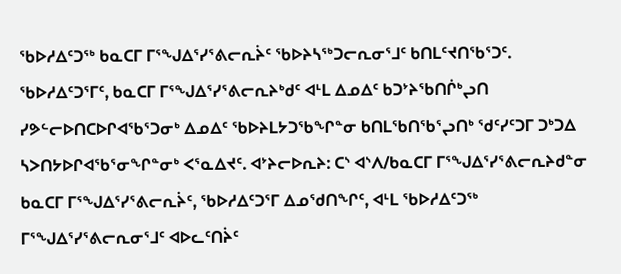ᖃᐅᓱᐃᑦᑐᖅ ᑲᓇᑕᒥ ᒥᕐᖑᐃᕐᓯᕐᕕᓕᕆᔩᑦ ᖃᐅᔨᓴᖅᑐᓕᕆᓂᕐᒧᑦ ᑲᑎᒪᑦᔪᑎᖃᕐᑐᑦ.
ᖃᐅᓱᐃᑦᑐᕐᒥᑦ, ᑲᓇᑕᒥ ᒥᕐᖑᐃᕐᓯᕐᕕᓕᕆᔨᒃᑯᑦ ᐊᒻᒪ ᐃᓄᐃᑦ ᑲᑐᔾᔨᖃᑎᒌᒃᖢᑎ ᓯᕗᓪᓕᐅᑎᑕᐅᒋᐊᖃᕐᑐᓂᒃ ᐃᓄᐃᑦ ᖃᐅᔨᒪᔭᑐᖃᖏᓐᓂ ᑲᑎᒪᖃᑎᖃᕐᖢᑎᒃ ᖁᑦᓯᑦᑐᒥ ᑐᒃᑐᐃ ᓴᐳᑎᔭᐅᒋᐊᖃᕐᓂᖏᓐᓂᒃ ᐸᕐᓇᐃᔪᑦ. ᐊᔾᔨᓕᐅᕆᔨ: ᑕᔅ ᐊᔅᐱ/ᑲᓇᑕᒥ ᒥᕐᖑᐃᕐᓯᕐᕕᓕᕆᔨᑯᓐᓂ
ᑲᓇᑕᒥ ᒥᕐᖑᐃᕐᓯᕐᕕᓕᕆᔩᑦ, ᖃᐅᓱᐃᑦᑐᕐᒥ ᐃᓄᖁᑎᖏᑦ, ᐊᒻᒪ ᖃᐅᓱᐃᑦᑐᖅ ᒥᕐᖑᐃᕐᓯᕐᕕᓕᕆᓂᕐᒧᑦ ᐊᐅᓚᑦᑎᔩᑦ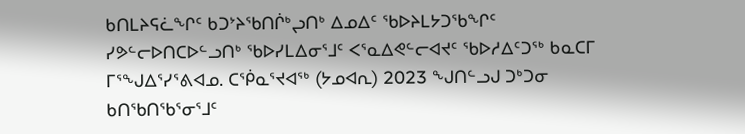ᑲᑎᒪᔨᕋᓛᖏᑦ ᑲᑐᔾᔨᖃᑎᒌᒃᖢᑎᒃ ᐃᓄᐃᑦ ᖃᐅᔨᒪᔭᑐᖃᖏᑦ ᓯᕗᓪᓕᐅᑎᑕᐅᓪᓗᑎᒃ ᖃᐅᓯᒪᐃᓂᕐᒧᑦ ᐸᕐᓇᐃᕙᓪᓕᐊᔪᑦ ᖃᐅᓱᐃᑦᑐᖅ ᑲᓇᑕᒥ ᒥᕐᖑᐃᕐᓯᕐᕕᐊᓄ. ᑕᖀᓇᕐᔪᐊᖅ (ᔭᓄᐊᕆ) 2023 ᖑᑎᓪᓗᒍ ᑐᒃᑐᓂ ᑲᑎᖃᑎᖃᕐᓂᕐᒧᑦ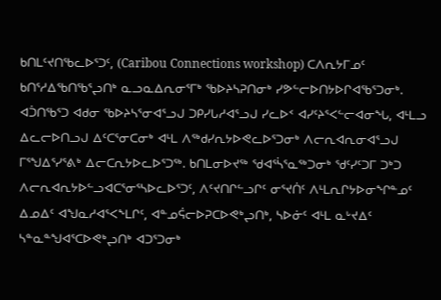ᑲᑎᒪᑦᔪᑎᖃᓚᐅᕐᑐᑦ, (Caribou Connections workshop) ᑕᐱᕆᔭᒥᓄᑦ ᑲᑎᕐᓱᐃᖃᑎᖃᕐᖢᑎᒃ ᓇᓗᓇᐃᕆᓂᕐᒥᒃ ᖃᐅᔨᓴᕈᑎᓂᒃ ᓯᕗᓪᓕᐅᑎᔭᐅᒋᐊᖃᕐᑐᓂᒃ. ᐊᑑᑎᖃᕐᑐ ᐊᑯᓂ ᖃᐅᔨᓴᕐᓂᐊᕐᓗᒍ ᑐᑭᓯᒐᓱᐊᕐᓗᒍ ᓯᓚᐅᑉ ᐊᓯᑦᔨᕐᐸᓪᓕᐊᓂᖓ, ᐊᒻᒪᓗ ᐃᓚᓕᐅᑎᓗᒍ ᐃᑦᑕᕐᓂᑕᓂᒃ ᐊᒻᒪ ᐱᖅᑯᓯᕆᔭᐅᕙᓚᐅᕐᑐᓂᒃ ᐱᓕᕆᐊᕆᓂᐊᕐᓗᒍ ᒥᕐᖑᐃᕐᓯᕐᕕᒃ ᐃᓕᑕᕆᔭᐅᓚᐅᕐᑐᖅ. ᑲᑎᒪᓂᐅᔪᖅ ᖁᐊᕐᓵᕐᓇᖅᑐᓂᒃ ᖁᑦᓯᑦᑐᒥ ᑐᒃᑐ ᐱᓕᕆᐊᕆᔭᐅᓪᓗᐊᑕᕐᓂᕐᓴᐅᓚᐅᕐᑐᑦ, ᐱᑦᔪᑎᒋᓪᓗᒋᑦ ᓂᕐᔪᑏᑦ ᐱᒻᒪᕆᒋᔭᐅᓂᖏᓐᓄᑦ ᐃᓄᐃᑦ ᐊᖑᓇᓱᐊᕐᐸᖕᒪᒋᑦ, ᐊᓐᓄᕌᓕᐅᕈᑕᐅᕙᒃᖢᑎᒃ, ᓴᐅᓃᑦ ᐊᒻᒪ ᓇᒡᔪᐃᑦ ᓴᓐᓇᓐᖑᐊᕐᑕᐅᕙᒃᖢᑎᒃ ᐊᑐᕐᑐᓂᒃ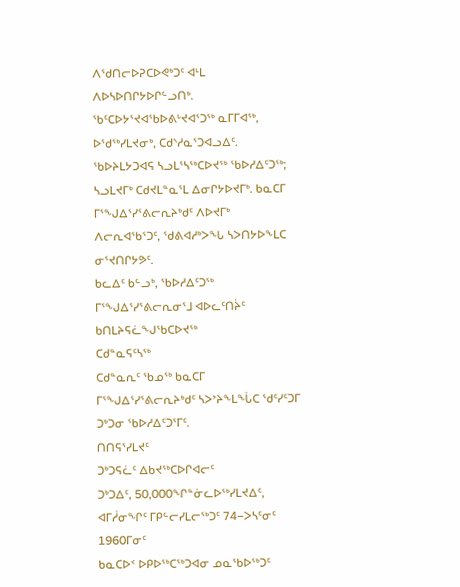ᐱᖁᑎᓕᐅᕈᑕᐅᕙᒃᑐᑦ ᐊᒻᒪ ᐱᐅᓴᐅᑎᒋᔭᐅᒋᓪᓗᑎᒃ.
ᖃᑦᑕᐅᔭᕐᔪᐊᖃᐅᕕᒡᔪᐊᕐᑐᖅ ᓇᒥᒥᐊᖅ, ᐅᖁᖅᓯᒪᔪᓂᒃ, ᑕᑯᔅᓱᓇᕐᑐᐊᓗᐃᑦ. ᖃᐅᔨᒪᔭᑐᐊᕋ ᓴᓗᒪᕐᓴᖅᑕᐅᔪᖅ ᖃᐅᓱᐃᑦᑐᖅ; ᓴᓗᒪᔪᒥᒃ ᑕᑯᔪᒪᓐᓇᕐᒪ ᐃᓂᒋᔭᐅᔪᒥᒃ. ᑲᓇᑕᒥ ᒥᕐᖑᐃᕐᓯᕐᕕᓕᕆᔨᒃᑯᑦ ᐱᐅᔪᒥᒃ ᐱᓕᕆᐊᖃᕐᑐᑦ, ᖁᕕᐊᓱᒃᐳᖓ ᓴᐳᑎᔭᐅᖕᒪᑕ ᓂᕐᔪᑎᒋᔭᕗᑦ.
ᑲᓚᐃᑦ ᑲᓪᓗᒃ, ᖃᐅᓱᐃᑦᑐᖅ ᒥᕐᖑᐃᕐᓯᕐᕕᓕᕆᓂᕐᒧ ᐊᐅᓚᑦᑎᔩᑦ ᑲᑎᒪᔨᕋᓛᖑᖃᑕᐅᔪᖅ
ᑕᑯᓐᓇᕋᑦᓴᖅ
ᑕᑯᓐᓇᕆᑦ ᖃᓄᖅ ᑲᓇᑕᒥ ᒥᕐᖑᐃᕐᓯᕐᕕᓕᕆᔨᒃᑯᑦ ᓴᐳᔾᔨᖕᒪᖔᑕ ᖁᑦᓯᑦᑐᒥ ᑐᒃᑐᓂ ᖃᐅᓱᐃᑦᑐᕐᒥᑦ.
ᑎᑎᕋᕐᓯᒪᔪᑦ
ᑐᒃᑐᕋᓛᑦ ᐃᑲᔪᖅᑕᐅᒋᐊᓕᑦ
ᑐᒃᑐᐃᑦ, 50,000ᖏᓐᓃᓚᐅᖅᓯᒪᔪᐃᑦ, ᐊᒥᓲᓂᖏᑦ ᒥᑭᓪᓕᓯᒪᓕᖅᑐᑦ 74−ᐳᓴᑦᓂᑦ 1960ᒥᓂᑦ
ᑲᓇᑕᐅᑉ ᐅᑭᐅᖅᑕᖅᑐᐊᓂ ᓄᓇᖃᐅᖅᑐᑦ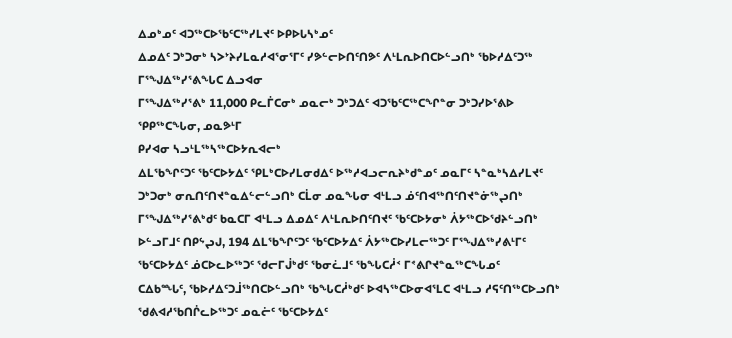ᐃᓄᒃᓄᑦ ᐊᑐᖅᑕᐅᖃᑦᑕᖅᓯᒪᔪᑦ ᐅᑭᐅᒐᓴᒃᓄᑦ
ᐃᓄᐃᑦ ᑐᒃᑐᓂᒃ ᓴᐳᔾᔨᓯᒪᓇᓱᐊᕐᓂᕐᒥᑦ ᓯᕗᓪᓕᐅᑎᑦᑎᕗᑦ ᐱᒻᒪᕆᐅᑎᑕᐅᓪᓗᑎᒃ ᖃᐅᓱᐃᑦᑐᖅ ᒥᕐᖑᐃᖅᓯᕐᕕᖓᑕ ᐃᓗᐊᓂ
ᒥᕐᖑᐃᖅᓯᕐᕕᒃ 11,000 ᑭᓚᒦᑕᓂᒃ ᓄᓇᓕᒃ ᑐᒃᑐᐃᑦ ᐊᑐᖃᑦᑕᖅᑕᖏᓐᓂ ᑐᒃᑐᓯᐅᕐᕕᐅ ᕿᑭᖅᑕᖓᓂ, ᓄᓇᕗᒻᒥ
ᑭᓯᐊᓂ ᓴᓗᒻᒪᖅᓴᖅᑕᐅᔭᕆᐊᓕᒃ
ᐃᒪᖃᖏᑦᑐᑦ ᖃᑦᑕᐅᔭᐃᑦ ᕿᒪᒃᑕᐅᓯᒪᓂᑯᐃᑦ ᐅᖅᓱᐊᓗᓕᕆᔨᒃᑯᓐᓄᑦ ᓄᓇᒥᑦ ᓴᓐᓇᒃᓴᐃᓯᒪᔪᑦ
ᑐᒃᑐᓂᒃ ᓂᕆᑎᑦᑎᔪᓐᓇᐃᓪᓕᓪᓗᑎᒃ ᑕᒫᓂ ᓄᓇᖓᓂ ᐊᒻᒪᓗ ᓅᑦᑎᐊᖅᑎᑦᑎᔪᓐᓃᖅᖢᑎᒃ
ᒥᕐᖑᐃᖅᓯᕐᕕᒃᑯᑦ ᑲᓇᑕᒥ ᐊᒻᒪᓗ ᐃᓄᐃᑦ ᐱᒻᒪᕆᐅᑎᑦᑎᔪᑦ ᖃᑦᑕᐅᔭᓂᒃ ᐲᔭᖅᑕᐅᖁᔨᓪᓗᑎᒃ
ᐅᓪᓗᒥᒧᑦ ᑎᑭᖦᖢᒍ, 194 ᐃᒪᖃᖏᑦᑐᑦ ᕐᑲᑦᑕᐅᔭᐃᑦ ᐲᔭᖅᑕᐅᓯᒪᓕᖅᑐᑦ ᒥᕐᖑᐃᖅᓯᕕᒻᒥᑦ
ᖃᑦᑕᐅᔭᐃᑦ ᓅᑕᐅᓚᐅᖅᑐᑦ ᖁᓕᒥᒎᒃᑯᑦ ᖃᓂᓛᒧᑦ ᖃᖓᑕᓲᑉ ᒥᕝᕕᒋᔪᓐᓇᖅᑕᖓᓄᑦ
ᑕᐃᑲᙵᑦ, ᖃᐅᓱᐃᑦᑐᒨᖅᑎᑕᐅᓪᓗᑎᒃ ᖃᖓᑕᓲᒃᑯᑦ ᐅᐊᓴᖅᑕᐅᓂᐊᕐᒪᑕ ᐊᒻᒪᓗ ᓱᕋᑦᑎᖅᑕᐅᓗᑎᒃ
ᖁᕕᐊᓱᖃᑎᒌᓚᐅᖅᑐᑦ ᓄᓇᓖᑦ ᖃᑦᑕᐅᔭᐃᑦ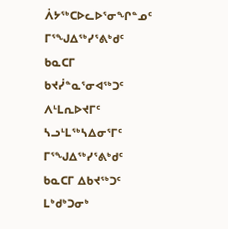ᐲᔭᖅᑕᐅᓚᐅᕐᓂᖏᓐᓄᑦ
ᒥᕐᖑᐃᖅᓯᕐᕕᒃᑯᑦ ᑲᓇᑕᒥ ᑲᔪᓰᓐᓇᕐᓂᐊᖅᑐᑦ ᐱᒻᒪᕆᐅᔪᒥᑦ ᓴᓗᒻᒪᖅᓴᐃᓂᕐᒥᑦ
ᒥᕐᖑᐃᖅᓯᕐᕕᒃᑯᑦ ᑲᓇᑕᒥ ᐃᑲᔪᖅᑐᑦ ᒪᒃᑯᒃᑐᓂᒃ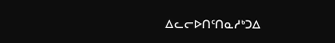ᐃᓚᓕᐅᑎᑦᑎᓇᓱᒃᑐᐃ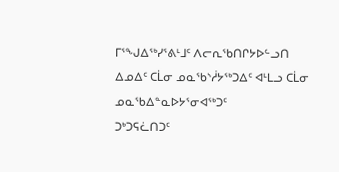ᒥᕐᖑᐃᖅᓯᕐᕕᒻᒧᑦ ᐱᓕᕆᖃᑎᒋᔭᐅᓪᓗᑎ
ᐃᓄᐃᑦ ᑕᒫᓂ ᓄᓇᖃᔅᓲᔭᖅᑐᐃᑦ ᐊᒻᒪᓗ ᑕᒫᓂ ᓄᓇᖃᐃᓐᓇᐅᔭᕐᓂᐊᖅᑐᑦ
ᑐᒃᑐᕋᓛᑎᑐᑦ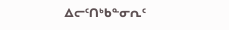ᐃᓕᑦᑎᒃᑲᓐᓂᕆᑦ